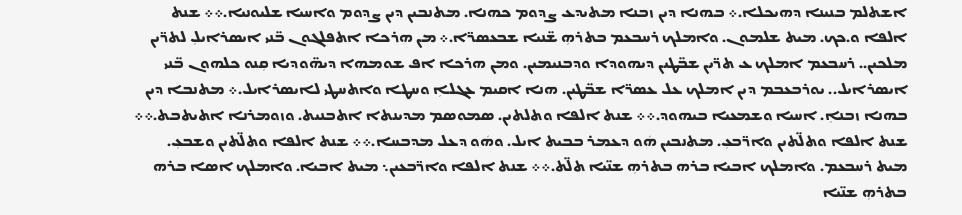ܐܫܬܠܡ ܒܢܝܢܐ ܕܗܝܟܠܐ.܀ ܒܗܢܐ ܕܝܢ ܙܒܢܐ ܡܬܝܕܥ ܨܕܘܡ ܟܗܢܐ. ܡܬܢܒܝܢ ܕܝܢ ܨܕܘܡ ܘܐܚܝܐ ܫܠܝܘܢܝܐ.܀܀ ܫܢܬ ܐܠܦܐ ܘ.ܟܟ. ܡܝܬ ܫܠܡܘܢ. ܘܐܡܠܟ ܪܚܒܥܡ ܒܬܪܗܼ ܫ̈ܢܝܐ ܫܒܥܣܪ̈ܐ.܀ ܡܢ ܗܪܟܐ ܐܬܦܠܓܘܢ ܒ̈ܢܝ ܐܝܣܪܐܝܠܼ ܠܬܪ̈ܝܢ ܡܠܟܝܢ.. ܪܚܒܥܡ ܐܡܠܟ ܥ ܬܪ̈ܝܢ ܫܒ̈ܛܝܢ ܕܝܗܘܕܐ ܘܕܒܢܝܡܝܢ. ܘܡܢ ܗܪܟܐ ܐܦ ܫܘܡܗܐ ܕܝܗ̈ܘܕܝܐ ܩܼܢܘ ܟܠܗܘܢ ܒ̈ܢܝ ܐܝܣܪܐܝܠ.. ܝܘܪܒܥܒܡ ܕܝܢ ܐܡܠܟ ܥܠ ܥܣܪ̈ܐ ܫܒ̈ܛܝܢ. ܗܢܐ ܐܩܝܡ ܥܓܠܐܼ ܘܚܛܐ ܘܐܬܚܛܝ ܠܐܝܣܪܐܝܠ.܀ ܡܬܢܒܐ ܕܝܢ ܒܗܢܐ ܙܒܢܐܼ. ܐܚܝܐ ܘܫܡܥܝܐ ܒܝܗܘܕ.܀܀ ܫܢܬ ܐܠܦܐ ܘܬܠܬܝܢ. ܣܡܘܣܡ ܡܕܝܢܬܐ ܐܬܒܢܝܬ. ܘܙܘܡܪܢܐ ܐܬܝܬܒܬ.܀܀ ܫܢܬ ܐܠܦܐ ܘܬܠ̈ܬܝܢ ܘܐܪ̈ܒܥܼ. ܡܬܢܒܝܢ ܗܿܘ ܕܥܡܪ ܒܒܝܬ ܐܝܠ. ܘܗܿܘ ܕܥܠ ܡܕܒܚܐ.܀܀ ܫܢܬ ܐܠܦܐ ܘܬܠ̈ܬܝܢ ܘܫܒܥܼ. ܡܝܬ ܪܚܒܥܡ. ܘܐܡܠܟ ܐܒܝܐ ܒܪܗ ܒܬܪܗܼ ܫܢ̈ܝܐ ܬܠ̈ܬ.܀܀ ܫܢܬ ܐܠܦܐ ܘܐܪ̈ܒܥܝܢ܆ ܡܝܬ ܐܒܝܐ. ܘܐܡܠܟ ܐܣܐ ܒܪܗ ܒܬܪܗܼ ܫܢ̈ܝܐ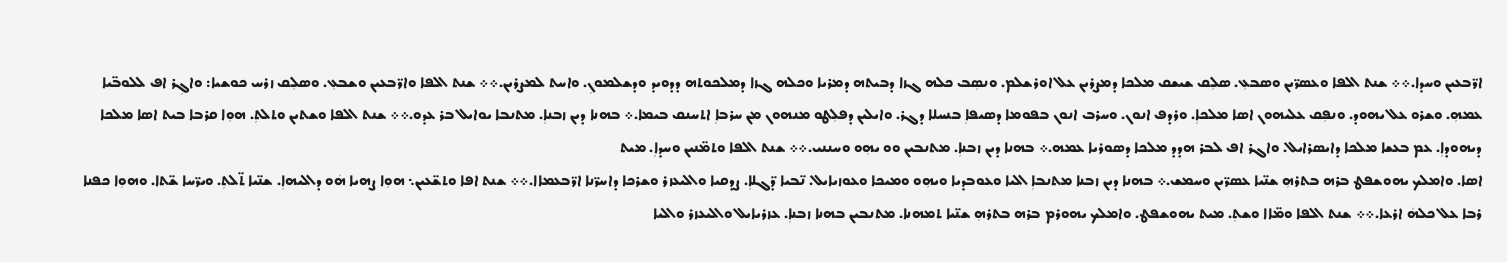ܐܪ̈ܒܥܝܢ ܘܚܕܐ.܀܀ ܫܢܬ ܐܠܦܐ ܘܥܣܪ̈ܝܢ ܘܣܒܥܼ. ܣܠܼܩ ܫܝܫܩ ܡܠܟܐ ܕܡܨܪܝܢ ܥܠ ܐܘܪܫܠܡ. ܘܢܣܼܒ ܟܠܗ ܓܙܐ ܕܒܝܬܗ ܕܡܪܝܐ ܘܟܠܗ ܓܙܐ ܕܡܠܟܘܬܗ ܕܕܘܝܕ ܘܕܫܠܡܘܢܼ. ܘܐܚܬ ܠܡܨܪܝܢ.܀܀ ܫܢܬ ܐܠܦܐ ܘܐܪ̈ܒܥܝܢ ܘܫܒܥܼ. ܘܣܠܼܩ ܙܪܚ ܟܘܫܝܐ: ܘܐܓܼܪ ܐܦ ܠܠܘܒ̈ܝܐ ܥܡܗܼ. ܘܫܪܘ ܥܠ ܝܗܘܕ. ܘܢܦܼܩ ܥܠܝܗܘܢ ܐܣܐ ܡܠܟܐܼ. ܘܪܕܦ ܐܢܘܢ. ܘܚܪܒ ܐܢܘܢ ܒܦܘܡܐ ܕܣܝܦܐܼ ܒܢܚܠܐ ܕܓܪ. ܘܐܝܠܝܢ ܕܦܠܼܛܘ ܡܢܗܘܢ ܡܢ ܚܪܒܐܼ ܐܬܚܢܩ ܒܝܡܐ.܀ ܒܗܢܐ ܕܝܢ ܙܒܢܐܼ. ܡܬܢܒܐ ܝܘܐܝܠ ܒܪ ܥܕܘ.܀܀ ܫܢܬ ܐܠܦܐ ܘܫܬܝܢ ܘܬܠܬܼ. ܗܘܼܐ ܩܪܒܐ ܒܝܬ ܐܣܐ ܡܠܟܐ ܕܝܗܘܕܐܼ. ܥܡ ܒܥܫܐ ܡܠܟܐ ܕܐܝܣܪܐܝܠ. ܘܐܓܪ ܐܦ ܠܒܪ ܗܕܕ ܡܠܟܐ ܕܣܘܪܝܐ ܥܡܗ.܀ ܒܗܢܐ ܕܝܢ ܙܒܢܐܼ. ܡܬܢܒܝܢ ܘܘ ܝܗܼܘ ܘܚܢܢܝ.܀܀ ܫܢܬ ܐܠܦܐ ܘܬܡ̈ܢܝܢ ܘܚܕܐܼ. ܡܝܬ
ܐܣܐ. ܘܐܡܠܟ ܝܗܘܫܦܛ ܒܪܗ ܒܬܪܗܼ ܫܢ̈ܝܐ ܥܣܪ̈ܝܢ ܘܚܡܫ.܀ ܒܗܢܐ ܕܝܢ ܙܒܢܐ ܡܬܢܒܐܼ ܐܠܝܐ ܘܥܘܒܕܝܐ ܘܝܗܼܘ ܘܡܝܟܐ ܘܥܘܙܝܐܝܠ. ܢ̈ܒܝܐ ܕ̈ܓܠܐܼ. ܨܕܩܝܐ ܘܐܠܝܥܙܪ ܘܫܪܟܐ ܕܐܚܪ̈ܢܐ ܐܪ̈ܒܥܡܐܐ.܀܀ ܫܢܬ ܐܦܐ ܘܬܫ̈ܥܝܢ܆ ܗܘܼܐ ܨܗܝܐ ܗܿܘ ܕܐܠܝܗܐܼ. ܫܢ̈ܝܐ ܬ̈ܠܬܼ. ܘܝܪ̈ܚܐ ܫ̈ܬܐ. ܘܗܘܼܐ ܟܦܢܐ ܪܒܐ ܥܠ ܟܠܗܿ ܐܪܥܐ.܀܀ ܫܢܬ ܐܠܦܐ ܘܡ̈ܐܐ ܘܫܬܼ. ܡܝܬ ܝܗܘܫܦܛ. ܘܐܡܠܟ ܝܗܘܪܡ ܒܪܗ ܒܬܪܗܼ ܫܢ̈ܝܐ ܬܡܗܢܐ. ܡܬܢܒܝܢ ܒܗܢܐ ܙܒܢܐܼ. ܥܙܪܝܐܝܠ ܘܐܠܝܥܙܪ ܘܐܠܝܐ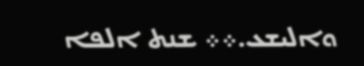ܘܐܠܝܫܥ.܀܀ ܫܢܬ ܐܠܦܐ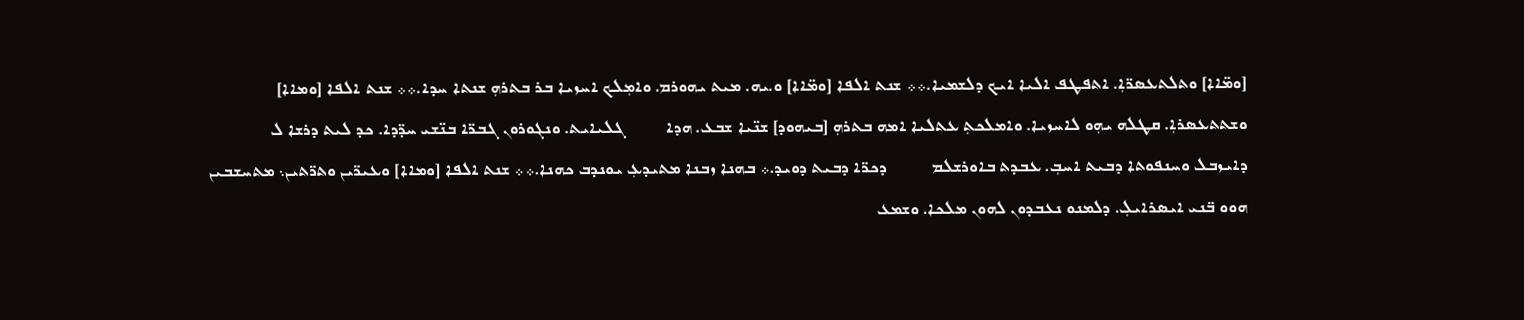[ܘܡ̈ܐܐ] ܘܬܠܬܥܣܪ̈ܐܼ. ܐܬܦܛܦ ܐܠܝܐ ܐܝܟ ܕܠܫܡܝܐ.܀܀ ܫܢܬ ܐܠܦܐ [ܘܡ̈ܐܐ] ܘ.ܝܗ. ܡܝܬ ܝܗܘܪܡ. ܘܐܡܼܠܟ ܐܚܙܝܐ ܒܪ ܒܬܪܗܼ ܫܢܬܐ ܚܕܐ.܀܀ ܫܢܬ ܐܠܦܐ [ܘܡܐܐ] ܘܫܬܬܥܣܪܐܼ. ܩܛܠܗ ܝܗܼܘ ܠܐܚܙܝܐ. ܘܐܡܠܟܬܼ ܥܬܠܝܐ ܐܡܗ ܒܬܪܗܼ [ܒܝܗܘܕ] ܫܢ̈ܝܐ ܫܒܥ. ܗܕܐ         ܓܠܝܐܝܬ. ܘܢܓܘܪܘܢ ܓܒܪ̈ܐ ܒܢ̈ܫܝ ܚܕ̈ܕܐ. ܟܕ ܠܝܬ ܕܪܫܐ ܠ                ܕܐܝܙܒܠ ܘܚܢܦܘܬܐ ܕܒܝܬ ܐܚܒܼ. ܥܒܕܬ ܒܐܘܪܫܠܡ          ܕܟܪ̈ܐ ܕܒܝܬ ܕܘܝܕ.܀ ܒܗܢܐ ܙܒܢܐ ܡܬܝܕܥܼ ܝܘܢܕܒ ܟܗܢܐ.܀܀ ܫܢܬ ܐܠܦܐ [ܘܡܐܐ] ܘܥܝܪ̈ܝܢ ܘܬܪ̈ܬܝܢ܆ ܡܬܚܫܒܝܢ ܗܘܘ ܒ̈ܢܝ ܐܝܣܪܐܝܠܼ. ܕܠܡܢܘ ܢܥܒܕܘܢ ܠܗܘܢ ܡܠܟܐ. ܘܫܡܥ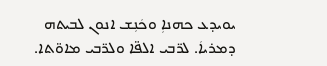ܝܘܝܕܥ ܟܗܢܐܼ ܘܟܿܢܼܫ ܐܢܘܢ ܠܒܝܬܗ ܕܡܪܝܐܿ. ܠܪ̈ܒܝ ܐܠܦ̈ܐ ܘܠܪ̈ܒܝ ܡܐܘ̈ܬܐ.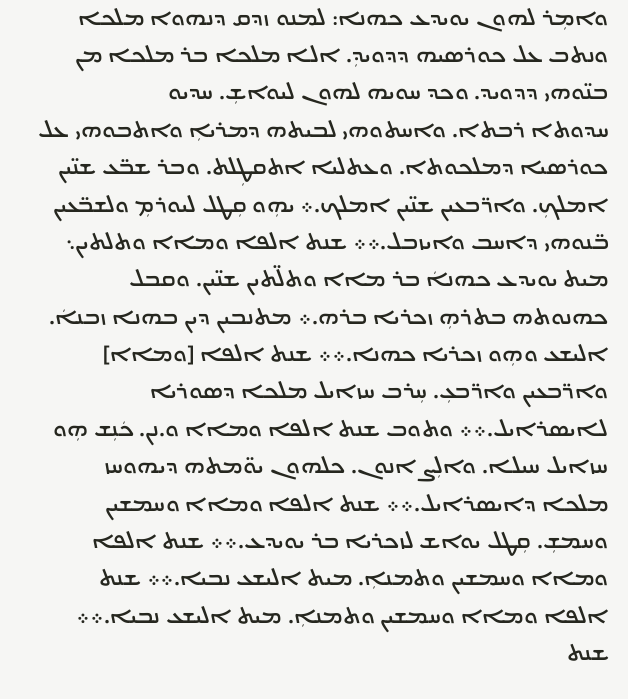ܘܐܡܼܪ ܠܗܘܢ ܝܘܝܕܥ ܟܗܢܐ: ܠܡܢܘ ܙܕܩ ܕܢܗܘܐ ܡܠܟܐ ܘܢܬܒ ܥܠ ܟܘܪܣܝܗ ܕܕܘܝܕܼ. ܐܠܐ ܡܠܟܐ ܒܪ ܡܠܟܐ ܡܢ ܒܢ̈ܘܗܝ ܕܕܘܝܕ. ܘܟܕ ܚܘܝܗ ܠܗܘܢ ܠܝܘܐܫܼ. ܚܕܝܘ
ܚܕܘܬܐ ܪܒܬܐ. ܘܐܚܬܘܗܝ ܠܒܝܬܗ ܕܡܪܝܐܼ ܘܐܬܒܘܗܝ ܥܠ ܟܘܪܣܝܐ ܕܡܠܟܘܬܐ. ܘܥܬܠܝܐ ܐܬܩܛܼܠܬ. ܘܒܪ ܫܒ̈ܥ ܫܢ̈ܝܢ ܐܡܠܟܼ. ܘܐܪ̈ܒܥܝܢ ܫܢ̈ܝܢ ܐܡܠܟ.܀ ܝܗܼܘ ܩܼܛܠ ܠܝܘܪܡܼ ܘܠܫܒ̈ܥܝܢ ܒ̈ܢܘܗܝ ܕܐܚܒ ܘܐܝܙܒܠ.܀܀ ܫܢܬ ܐܠܦܐ ܘܡܐܐ ܘܬܠܬܝܢ܆ ܡܝܬ ܝܘܝܕܥ ܟܗܢܐܿ ܒܪ ܡܐܐ ܘܬܠ̈ܬܝܢ ܫܢ̈ܝܢ. ܘܩܒܠ ܟܗܢܘܬܗ ܒܬܪܗܼ ܙܟܪܝܐ ܒܪܗ.܀ ܡܬܢܒܝܢ ܕܝܢ ܒܗܢܐ ܙܒܢܐܿ. ܐܠܝܫܥ ܘܗܼܘ ܙܟܪܝܐ ܟܗܢܐ.܀܀ ܫܢܬ ܐܠܦܐ [ܘܡܐܐ] ܘܐܪ̈ܒܥܝܢ ܘܐܪ̈ܒܥܼ. ܚܼܪܒ ܚܙܐܝܠ ܡܠܟܐ ܕܣܘܪܝܐ ܠܐܝܣܪܐܝܠ.܀܀ ܘܬܘܒ ܫܢܬ ܐܠܦܐ ܘܡܐܐ ܘ.ܢܢ. ܟܿܢܼܫ ܗܼܘ ܚܙܐܝܠ ܚܝܠܐ. ܘܐܠܼܨ ܐܢܘܢ. ܟܠܗܘܢ ܝܘ̈ܡܬܗ ܕܝܗܘܚܙ ܡܠܟܐ ܕܐܝܣܪܐܝܠ.܀܀ ܫܢܬ ܐܠܦܐ ܘܡܐܐ ܘܚܡܫܝܢ ܘܚܡܫܼ. ܩܼܛܠ ܝܘܐܫ ܠܙܟܪܝܐ ܒܪ ܝܘܝܕܥ.܀܀ ܫܢܬ ܐܠܦܐ ܘܡܐܐ ܘܚܡܫܝܢ ܘܬܡܢܐܼ. ܡܝܬ ܐܠܝܫܥ ܢܒܝܐ.܀܀ ܫܢܬ ܐܠܦܐ ܘܡܐܐ ܘܚܡܫܝܢ ܘܬܡܢܐܼ. ܡܝܬ ܐܠܝܫܥ ܢܒܝܐ.܀܀ ܫܢܬ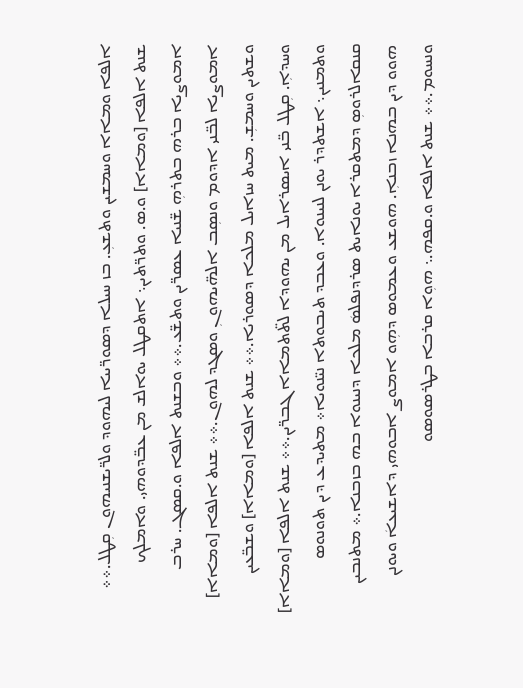ܐܠܦܐ ܘܡܐܐ ܘܚܡܫܝܢ ܘܬܫܥܼ. ܒܙ ܚܝܠܐ ܕܣܘܪ̈ܝܝܐ ܠܝܗܘܕ ܘܠܪ̈ܝܫܢܝܗܘܢ ܩܼܛܠ.܀܀ ܫܢܬ ܐܠܦܐ [ܘܡܐܐ] ܘ.ܣ. ܘܬܪ̈ܬܝܢ܆ ܐܬܩܛܠ ܝܘܐܠܫ ܡܢ ܥܒ̈ܕܘܗܝ. ܘܐܡܠܟ ܐܡܘܨܝܐ ܒܪܗ ܒܬܪܗܼ ܫ̈ܢܝܐ ܥܣܪ̈ܝܢ ܘܬܫ̈ܥ.܀܀ ܘܒܫܢܬ ܐܠܦܐ ܘ.ܩܣܓ. ܚܪܒ ܐܡܘܨܝܐ ܠܒ̈ܢܝ ܐܕܘܡ ܘܢܣܼܒ ܐܠܗ̈ܝܗܘܢܼ ܘܣܓܕ ܠܗܘܢ.܀܀ ܫܢܬ ܐܠܦܐ [ܘܡܐܐ] ܘܫܬܝܢ ܘܚܡܫܼ. ܡܝܬ ܚܙܐܝܠ ܡܠܟܐ ܕܣܘܪܝܐ.܀܀ ܫܢܬ ܐܠܦܐ [ܘܡܐܐ] ܘܫܒ̈ܥܝܢ ܘܚܕܐܼ. ܩܼܛܠ ܒ̈ܢܝ ܐܝܣܪܐܝܠ ܡܢ ܝܗܘܕܐ ܠܬ̈ܬܡܐܐ ܓܒܪ̈ܝܢ.܀܀ ܫܢܬ ܐܠܦܐ [ܘܡܐܐ] ܘܬܡܢܝܢ܆ ܐܫܬܕܪ ܝܘܢܢ ܠܢܝܢܘܐ. ܘܥܒܕ ܬܝܒܘܬܐ ܢܝ̈ܢܘܝܐ܀ ܡܬܝܕܥ ܕܝܢ ܬܘܢܘܣ ܩܢܩܐܠܪܘܣܼ ܕܡܬܩܪܐ ܝܘܢܐܝܬ ܣܪܕܢܦܠܣܿ ܡܠܟܐ ܕܢܝܢܘܐ ܒܗ ܒܙܒܢܐ.܀ ܡܬܢܒܝܢ ܗܘܘ ܕܝܢ ܒܗܢܐ ܙܒܢܐܼ. ܗܘܫܥ ܘܥܡܘܣ ܕܗܼܘ ܐܡܘܨ ܐܒܘܗܝ ܕܐܫܝܥܐܿ ܘܝܘܢܢ ܘܢܚܘܡ.܀܀ ܫܢܬ ܐܠܦܐ ܘ.ܩܦܗ.܆ ܗܘܼܐ ܩܪܒܐ ܒܛܪܣܘܣܘ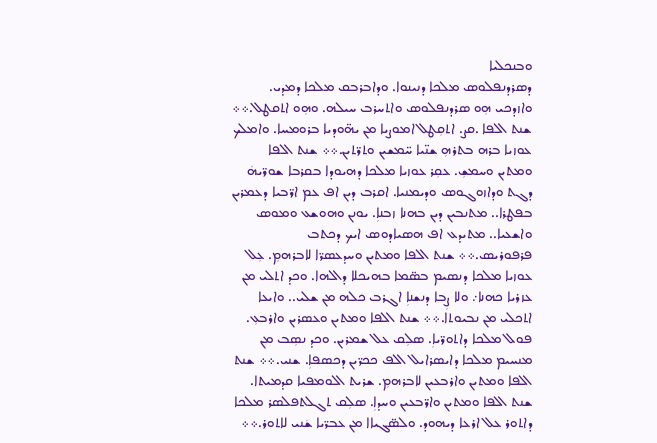ܘܒܢܟܠܝܐ
ܕܣܪܕܢܦܠܘܣ ܡܠܟܐ ܕܢܝܢܘܐ. ܘܕܐܒܪܒܩ ܡܠܟܐ ܕܡܕܝ. ܘܐܙܕܟܝ ܗܼܘ ܣܪܕܢܦܠܘܣ ܘܐܬܚܪܒ ܚܝܠܗ. ܘܗܼܘ ܐܬܩܛܠ.܀܀ ܫܢܬ ܐܠܦܐ .ܩܨ. ܐܬܩܼܛܠ ܐܡܘܨܝܐ ܡܢ ܝܗ̈ܘܕܝܐ ܒܪܘܡܚܐ. ܘܐܡܠܟ ܥܘܙܝܐ ܒܪܗ ܒܬܪܗܼ ܫܢ̈ܝܐ ܚ̈ܡܫܝܢ ܘܬܪ̈ܬܝܢ.܀܀ ܫܢܬ ܐܠܦܐ ܘܡܬܝܢ ܘܚܡܫܼ. ܥܩܼܪ ܥܘܙܝܐ ܡܠܟܐ ܕܗܝܘܕܐ ܒܩܪܒܐ ܫܘܪ̈ܝܗܿ ܕܓܬ ܘܕܐܙܘܓܘܣ ܘܕܝܡܢܝܐ. ܐܩܪܒ ܕܝܢ ܐܦ ܥܡ ܐܪ̈ܒܝܐ ܕܥܡܪܝܢ ܒܦܛܪܐ.. ܡܬܢܒܝܢ ܕܝܢ ܒܗܢܐ ܙܒܢܐܼ. ܝܘܢܢ ܘܗܘܫܥ ܘܡܘܣ ܘܐܫܥܝܐ.. ܡܬܝܕܥ ܐܦ ܗܣܝܐܕܘܣ ܐܝܟ ܕܟܬܒ ܦܪܦܘܪܝܣ.܀܀ ܫܢܬ ܐܠܦܐ ܘܡܬܝܢ ܘܚܕܥܣܪ̈ܐ ܠܐܒܪܗܡܼ. ܥܼܠ ܥܘܙܝܐ ܡܠܟܐ ܕܢܣܝܡ ܒܣ̈ܡܐ ܒܗܝܟܠܐ ܕܐܠܗܐ. ܘܟܕ ܐܬܠܝ ܡܢ ܥܙܪܝܐ ܟܗܢܐ܇ ܘܠܐ ܨܼܒܐ ܕܢܫܢܐܼ ܐܓܪܒ ܟܠܗ ܡܢ ܫܠܝ.. ܘܐܝܥܐ ܐܬܟܠܝ ܡܢ ܢܒܝܘܬܐ.܀܀ ܫܢܬ ܐܠܦܐ ܘܡܬܝܢ ܘܥܣܪܝܢ ܘܐܪܒܥܼ. ܦܘܠ ܡܠܟܐ ܕܐܬܘܪ̈ܝܐܼ. ܣܠܼܩ ܥܠ ܫܡܪܝܢ. ܘܟܕ ܢܣܼܒ ܡܢ ܡܢܚܝܡ ܡܠܟܐ ܕܐܝܣܪܐܝܠ ܐܠܦ ܟܟܪ̈ܝܢ ܕܟܣܦܐܼ. ܫܢܝ.܀܀ ܫܢܬ ܐܠܦܐ ܘܡܬܝܢ ܘܐܪܒܥܝܢ ܠܐܒܪܗܡܼ. ܫܪܝܬ ܐܠܘܡܦܝܐ ܩܕܡܝܬܐ.
ܫܢܬ ܐܠܦܐ ܘܡܬܝܢ ܘܐܪ̈ܒܥܝܢ ܘܚܕܐܼ. ܣܠܼܩ ܬܓܠܬܦܠܣܪ ܡܠܟܐ ܕܐܬܘܪ ܥܠ ܐܪܥܐ ܕܝܗܘܕ. ܘܠܣ̈ܓܝܐܐ ܡܢ ܥܒܪ̈ܝܐ ܫܿܢܝ ܠܐܬܘܪ.܀܀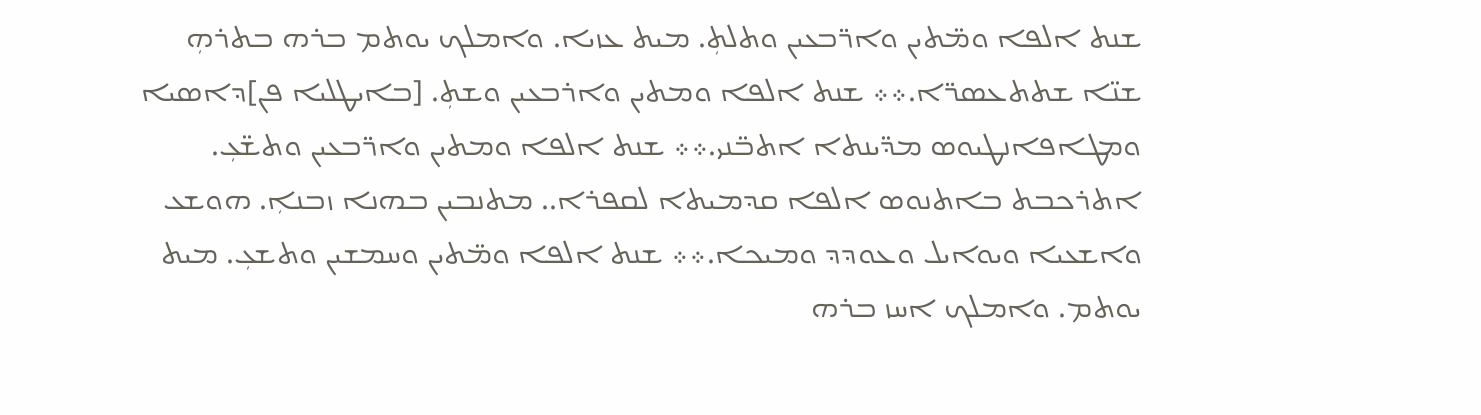ܫܢܬ ܐܠܦܐ ܘܡ̈ܬܝܢ ܘܐܪ̈ܒܥܝܢ ܘܬܠܬܼ. ܡܝܬ ܥܙܝܐ. ܘܐܡܠܟ ܝܘܬܡ ܒܪܗ ܒܬܪܗܼ ܫܢ̈ܐ ܫܬܬܥܣܪ̈ܐ.܀܀ ܫܢܬ ܐܠܦܐ ܘܡܬܝܢ ܘܐܪܒܥܝܢ ܘܫܬܼ. [ܒܐܝܛܠܝܐ ܦܢ]ܕܐܣܝܐ ܘܡܛܐܦܐܢܛܝܘܣ ܡܕ̈ܝܢܬܐ ܐܬܒ̈ܢܝ.܀܀ ܫܢܬ ܐܠܦܐ ܘܡܬܝܢ ܘܐܪ̈ܒܥܝܢ ܘܬܫ̈ܥܼ. ܐܬܪܟܒܬ ܒܐܬܢܘܣ ܐܠܦܐ ܩܕܡܝܬܐ ܠܩܦܪܐ.. ܡܬܢܒܝܢ ܒܗܢܐ ܙܒܢܐܼ. ܗܘܫܥ
ܘܐܫܥܝܐ ܘܝܘܐܝܠ ܘܥܘܕܕ ܘܡܝܟܐ.܀܀ ܫܢܬ ܐܠܦܐ ܘܡ̈ܬܝܢ ܘܚܡܫܝܢ ܘܬܫܥܼ. ܡܝܬ ܝܘܬܡ. ܘܐܡܠܟ ܐܚܙ ܒܪܗ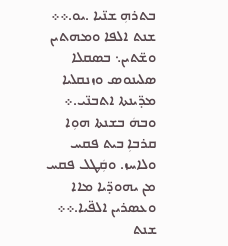ܒܬܪܗܼ ܫܢ̈ܝܐ .ܝܘ.܀܀ ܫܢܬ ܐܠܦܐ ܘܡܗܬܝܢ ܘܫ̈ܬܝܢ܆ ܒܣܩܠܐ ܣܠܝܢܘܣ ܘܙܢܩܠܝܐ ܡܕ̈ܝܢܬܐ ܐܬܒܢ̈ܝ.܀ ܘܒܗܿ ܒܫܢܬܐ ܗܘܼܐ ܩܪܒܐܼ ܒܝܬ ܦܩܚ ܘܠܐܚܙ. ܘܩܼܿܛܠ ܦܩܚ ܡܢ ܝܗܘܕ̈ܝܐ ܡܐܐ ܘܥܣܪܝܢ ܐܠܦ̈ܝܐ.܀܀ ܫܢܬ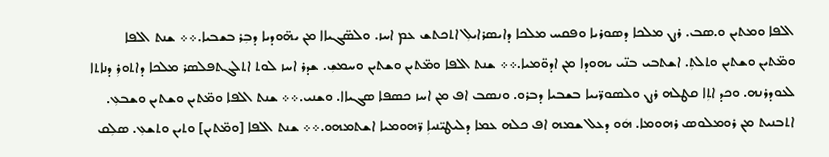ܐܠܦܐ ܘܡܬܝܢ ܘ.ܣܒ. ܪܨܢ ܡܠܟܐ ܕܣܘܪܝܐ ܘܦܩܚ ܡܠܟܐ ܕܐܝܣܪܐܝܠܼ ܐܬܟܬܫ ܥܡ ܐܚܙ. ܘܠܣ̈ܓܝܐܐ ܡܢ ܝܗ̈ܘܕܝܐ ܕܒܼܪ ܒܫܒܝܐ.܀܀ ܫܢܬ ܐܠܦܐ ܘܡ̈ܬܝܢ ܘܫܬܝܢ ܘܬܠܬܼ. ܐܫܬܒܝ ܒܢ̈ܝ ܝܗܘܕܐ ܡܢ ܐܕܘ̈ܡܝܐ.܀܀ ܫܢܬ ܐܠܦܐ ܘܡ̈ܬܝܢ ܘܫܬܝܢ ܘܚܡܫܼ. ܫܕܪ ܐܚܙ ܠܘܬ ܐܬܠܓܬܦܠܣܪ ܡܠܟܐ ܕܐܬܘܪܼ ܕܢܐܬܐ ܠܥܘܕܪܢܗ. ܘܟܕ ܐܬܼܐ ܩܛܠܗ ܪܨܢ ܘܠܣܘܪ̈ܝܝܐ ܒܫܒܝܐ ܕܒܪܘ. ܘܢܣܒ ܐܦ ܡܢ ܐܚܙ ܟܣܦܐ ܣܓܝܐܐ. ܘܫܢܝ.܀܀ ܫܢܬ ܐܠܦܐ ܘܡ̈ܬܝܢ ܘܫܬܝܢ ܘܫܒܥܼ. ܐܬܒܢܝܬ ܡܢ ܪܘܡܠܘܣ ܪܗܘܡܐ. ܗܿܘ ܕܥܠ ܫܡܗ ܐܦ ܟܠܗ ܥܡܐ ܕܠܝܛܝ̈ܢܝܐܼ ܪ̈ܗܘܡܝܐ ܐܫܬܡܗܘ.܀܀ ܫܢܬ ܐܠܦܐ [ܘܡ̈ܬܝܢ] ܘܬܝܢ ܘܬܫܥܼ. ܣܠܼܩ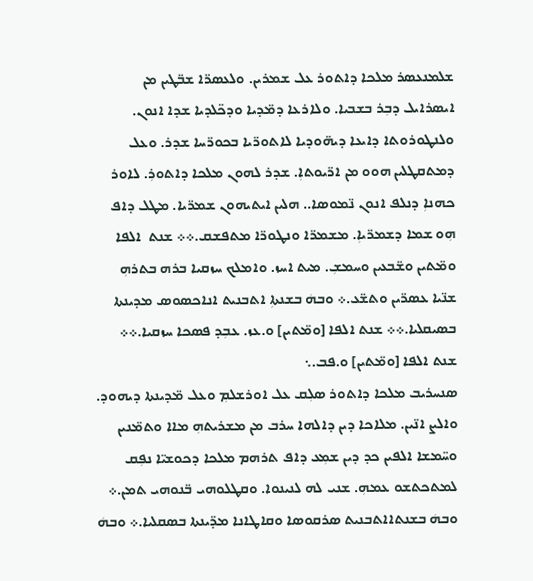ܫܠܡܢܥܣܪ ܡܠܟܐ ܕܐܬܘܪ ܥܠ ܫܡܪܝܢ. ܘܠܥܣܪ̈ܐ ܫܒ̈ܛܝܢ ܡܢ ܐܝܣܪܐܝܠ ܕܒܼܪ ܒܫܒܝܐ. ܘܠܐܪܥܐ ܕܡ̈ܕܝܐ ܘܕܟ̈ܠܕܝܐ ܫܕܐ ܐܢܘܢ. ܘܠܢܛܘܪܘܬܐ ܕܐܝܥܐ ܕܝܗ̈ܘܕܝܐ ܠܐܬܘܪ̈ܝܐ ܒܟܘܪ̈ܚܐ ܫܕܪ. ܘܥܠ ܕܡܬܩܛܠܝܢ ܗܘܘ ܡܢ ܐܪ̈ܝܘܬܐܼ. ܫܕܪ ܠܗܘܢ ܡܠܟܐ ܕܐܬܘܪܼ. ܠܐܘܪ ܟܗܢܐܼ ܕܢܠܦ ܐܢܘܢ ܢ̈ܡܘܣܐ.. ܗܠܝܢ ܐܝܬܝܗܘܢ ܫܡܪ̈ܝܐ. ܡܛܠ ܕܐܦ ܗܼܘ ܫܡܐ ܕܫܡܪ̈ܝܐܼ. ܡܫܡܪ̈ܐ ܘܢܛܘܪ̈ܐ ܡܬܦܫܩ.܀܀ ܫܢܬ  ܐܠܦܐ ܘܡ̈ܬܝܢ ܘܫ̈ܒܥܝܢ ܘܚܡܫܼ. ܡܝܬ ܐܚܙ. ܘܐܡܠܟ ܚܙܩܝܐ ܒܪܗ ܒܬܪܗܼ ܫܢ̈ܝܐ ܥܣܪ̈ܝܢ ܘܬܫ̈ܥ.܀ ܘܒܗܿ ܒܫܢܬܐܼ ܐܬܒܢܝܬ ܐܢܐܟܣܘܣ ܡܕܝܢܬܐ ܒܣܝܩܠܝܐ.܀܀ ܫܢܬ ܐܠܦܐ [ܘܡ̈ܬܝܢ] ܘ.ܥܙ. ܥܒܼܕ ܦܣܟܐ ܚܙܩܝܐ.܀܀ ܫܢܬ ܐܠܦܐ [ܘܡ̈ܬܝܢ] ܘ.ܦܒ.܆
ܣܢܚܪܝܒ ܡܠܟܐ ܕܐܬܘܪ ܣܠܼܩ ܥܠ ܐܘܪܫܠܡܼ ܘܥܠ ܡ̈ܕܝܢܬܐ ܕܝܗܘܕ. ܘܐܠܨ ܐܢ̈ܝܢ. ܡܠܐܟܐ ܕܝܢ ܕܐܠܗܐ ܚܪܒ ܡܢ ܡܫܪܝܬܗܼ ܡܐܐ ܘܬܡ̈ܢܝܢ ܘܚ̈ܡܫܐ ܐܠܦܝܢ ܟܕ ܕܝܢ ܫܡܼܥ ܕܐܦ ܬܪܗܡ ܡܠܟܐ ܕܟܘܫܝ̈ܐ ܢܦܼܩ ܠܡܬܟܬܫܘ ܥܡܗܼ. ܫܢܝ ܠܗ ܠܢܝܢܘܐ. ܘܩܛܠܘܗܝ ܒ̈ܢܘܗܝ ܬܡܢ.܀ ܘܒܗܿ ܒܫܢܬܐܐܬܒܢܝܬ ܣܪܩܘܣܐ ܘܩܐܛܐܢܐ ܡܕ̈ܝܢܬܐ ܒܣܩܠܝܐ.܀ ܘܒܗܿ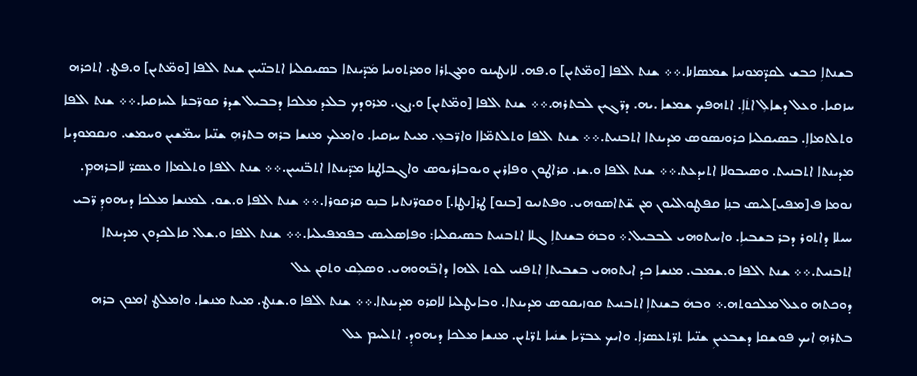ܒܫܢܬܐܼ ܟܒܫ ܠܩܕ̈ܡܘܢܝܐ ܫܡܣܐܢܐ.܀܀ ܫܢܬ ܐܠܦܐ [ܘܡ̈ܬܝܢ] ܘ.ܦܗ. ܠܐܢܛܝܢܘ ܘܡܓܐܪܐ ܘܡܪܬܘܢܝܐ ܡܿܕ̈ܝܢܬܐ ܒܣܝܩܠܝܐ ܐܬܒܢ̈ܝܝܢ ܫܢܬ ܐܠܦܐ [ܘܡ̈ܬܝܢ] ܘ.ܦܛ. ܐܬܟܪܗ ܚܙܩܝܐ. ܘܥܠ ܕܫܐܠܼ ܐܬܿܐܼ. ܐܬܗܦܟ ܫܡܫܐ .ܝܗ. ܕܪ̈ܓܝܢ ܠܒܬܪܗ.܀܀ ܫܢܬ ܐܠܦܐ [ܘܡ̈ܬܝܢ] ܘ.ܨܓ. ܡܪܘܕܟ ܒܠܥܕ ܡܠܟܐ ܕܒܒܝܠ ܫܕܪ ܩܘܪ̈ܒܢܐ ܠܚܙܩܝܐ.܀܀ ܫܢܬ ܐܠܦܐ ܘܬܠܬܡܐܐܼ. ܒܣܝܩܠܝܐ ܟܪܘܢܣܘܣ ܡܕܝܢܬܐ ܐܬܒܢܝܬ.܀܀ ܫܢܬ ܐܠܦܐ ܘܬܠܬܡ̈ܐܐ ܘܐܪ̈ܒܥܼ. ܡܝܬ ܚܙܩܝܐ. ܘܐܡܠܟ ܡܢܫܐ ܒܪܗ ܒܬܪܗܼ ܫܢ̈ܝܐ ܚܡ̈ܫܝܢ ܘܚܡܫ. ܘܢܩܡܘܕܝܐ ܡܕܝܢܬܐ ܐܬܒܢܝܬ. ܘܣܝܒܘܠܐ ܐܬܝܕܥܬ.܀܀ ܫܢܬ ܐܠܦܐ ܘ.ܫܙ. ܩܪܐܛܘܢ ܘܦܐܪܝܢ ܘܝܘܒܐܪܝܘܣ ܘܐܓܒܐܛܢܐ ܡܕ̈ܝܢܬܐ ܐܬܒ̈ܢܝܝܢ.܀܀ ܫܢܬ ܐܠܦܐ ܘܬܠܡܐܐ ܘܥܣܪ̈ ܠܐܒܪܗܡܼ. ܢܘܡܐ ܦ[ܡܦܝ]ܠܝܣ ܒܢܼܐ ܩܦܛܘܐܠܝܘܢ ܡܢ ܫ̈ܬܐܣܘܗܝ. ܘܦܬܢܝܘ [ܒܢܘ] ܛܪ[ܢܛܐ.] ܘܩܘܪ̈ܢܬܝܐ ܒܢܼܘ ܩܪܩܘܪܐ.܀܀ ܫܢܬ ܐܠܦܐ ܘ.ܫܘ. ܠܡܢܫܐ ܡܠܟܐ ܕܝܗܘܕܼ ܪ̈ܒܝ ܚܝܠܐ ܕܐܬܘܪ ܕܒܪ ܒܫܒܝܐܼ. ܘܐܚܬܘܗܝ ܠܒܒܝܠ.܀ ܘܒܗܿ ܒܫܢܬܐܼ ܓܠܐ ܐܬܒܢܝܬ ܒܣܝܩܠܝܐ: ܘܦܐܣܠܝܣ ܒܦܡܦܝܠܝܐ.܀܀ ܫܢܬ ܐܠܦܐ ܘ.ܫܠ. ܩܐܠܟܕܘܢ ܡܕܝܢܬܐ ܐܬܒܢܝܬ.܀܀ ܫܢܬ ܐܠܦܐ ܘ.ܫܡܒ. ܡܢܫܐ ܟܕ ܐܝܬܘܗܝ ܒܫܒܝܬܐܼ ܐܬܦܢܝ ܠܘܬ ܐܠܗܐ ܕܐܒ̈ܗܘܗܝ. ܘܣܠܼܩ ܘܬܩܢ ܥܠ
ܕܘܟܬܗ ܘܥܠ ܡܠܟܘܬܗ.܀ ܘܒܗܿ ܒܫܢܬܐܼ ܐܬܒܢܝܬ ܩܘܙܝܩܘܣ ܡܕܝܢܬܐ. ܘܒܐܝܛܠܝܐ ܠܐܩܪܘ ܡܕܝܢܬܐ.܀܀ ܫܢܬ ܐܠܦܐ ܘ.ܫܢܛ. ܡܝܬ ܡܢܫܐ. ܘܐܡܠܛ ܐܡܘܢ ܒܪܗ ܒܬܪܗܼ ܐܝܟ ܦܘܫܩܐ ܕܫܒܥܝܢܼ ܫܢ̈ܝܐ ܬܪ̈ܬܥܣܪܐܼ. ܘܐܝܟ ܥܒܪ̈ܝܐ ܫܢܿܝܐ ܬܪ̈ܬܝܢ. ܡܢܫܐ ܡܠܟܐ ܕܝܗܘܕܼ. ܐܬܠܚܡ ܥܠ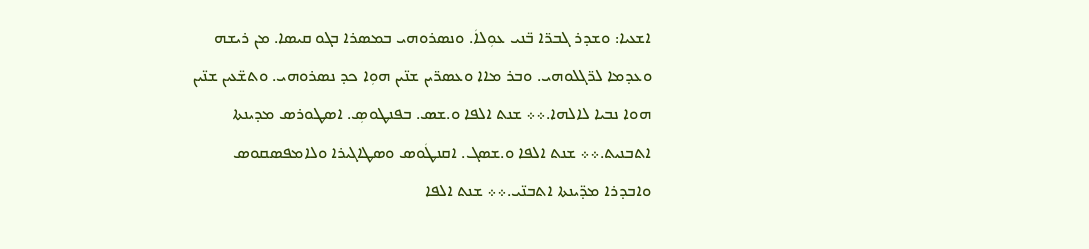ܐܫܥܝܐ: ܘܫܕܪ ܓܒܪ̈ܐ ܒ̈ܢܝ ܥܘܼܠܐܿ. ܘܢܣܪܘܗܝ ܒܡܣܪܐ ܒܓܘ ܩܝܣܐ. ܡܢ ܪܝܫܗ ܘܥܕܡܐ ܠܪ̈ܓܠܘܗܝ. ܘܒܪ ܡܐܐ ܘܥܣܪ̈ܝܢ ܫܢ̈ܝܢ ܗܘܼܐ ܟܕ ܢܣܪܘܗܝ. ܘܬܫ̈ܥܝܢ ܫܢ̈ܝܢ ܗܘܐ ܢܒܝܐ ܠܐܠܗܐ.܀܀ ܫܢܬ ܐܠܦܐ ܘ.ܫܣ. ܒܦܢܛܘܣܼ. ܐܣܛܘܪܣ ܡܕܝܢܬܐ ܐܬܒܢܝܬ.܀܀ ܫܢܬ ܐܠܦܐ ܘ.ܫܣܓ. ܐܩܢܛܿܘܣ ܘܣܛܐܓܝܪܐ ܘܠܐܡܦܣܩܘܣ ܘܐܒܕܪܐ ܡܕ̈ܝܢܬܐ ܐܬܒܢ̈ܝ.܀܀ ܫܢܬ ܐܠܦܐ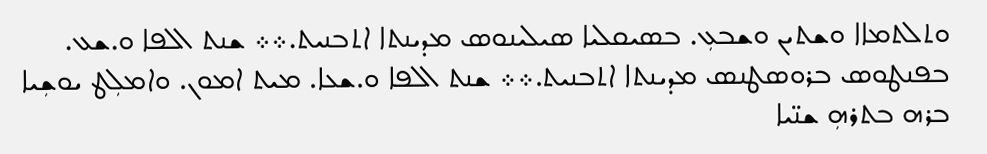ܘܬܠܬܡܐܐ ܘܫܬܝܢ ܘܫܒܥܼ. ܒܣܝܩܠܝܐ ܣܝܠܝܢܘܣ ܡܕܝܢܬܐ ܐܬܒܢܝܬ.܀܀ ܫܢܬ ܐܠܦܐ ܘ.ܫܥ. ܒܦܢܛܘܣ ܒܪܘܣܛܢܣ ܡܕܝܢܬܐ ܐܬܒܢܝܬ.܀܀ ܫܢܬ ܐܠܦܐ ܘ.ܫܥܐ. ܡܝܬ ܐܡܘܢ. ܘܐܡܠܼܛ ܝܘܫܼܝܐ ܒܪܗ ܒܬܪܗܼ ܫܢ̈ܝܐ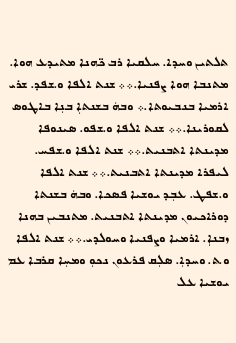ܬܠܬܝܢ ܘܚܕܐ. ܚܠܩܝܐ ܪܒ ܟ̈ܗܢܐ ܡܬܝܕܥ ܗܘܐ. ܡܬܢܒܐ ܗܘܐ ܨܦܢܝܐ.܀܀ ܫܢܬ ܐܠܦܐ ܘ.ܫܦܕ. ܫܪܝ ܐܪܡܝܐ ܒܢܒܝܘܬܐ.܀ ܘܒܗܿ ܒܫܢܬܐܼ ܒܢܼܐ ܒܐܛܘܣ ܠܩܘܪܝܢܐ.܀܀ ܫܢܬ ܐܠܦܐ ܘ.ܫܦܘ. ܣܝܢܘܦܐ ܡܕܝܢܬܐ ܐܬܒܢܝܬ.܀܀ ܫܢܬ ܐܠܦܐ ܘ.ܫܦܚ. ܠܝܦܪܐ ܡܕܝܢܬܐ ܐܬܒܢܝܬ.܀܀ ܫܢܬ ܐܠܦܐ ܘ.ܫܦܛ. ܥܒܼܕ ܝܘܫܝܐ ܦܣܟܐ. ܘܒܗܿ ܒܫܢܬܐ ܕܘܪܐܟܝܘܢ ܡܕܝܢܬܐ ܐܬܒܢܝܬ. ܡܬܢܒܝܢ ܒܗܢܐ ܙܒܢܐܼ. ܐܪܡܝܐ ܘܨܦܢܝܐ ܘܚܘܠܕܝ.܀܀ ܫܢܬ ܐܠܦܐ ܘ.ܬ. ܘܚܕܐܼ. ܣܠܼܩ ܦܪܥܘܢ ܢܟܘܼ ܘܡܚܼܐ ܩܪܒܐ ܥܡ ܝܘܫܝܐ ܥܠ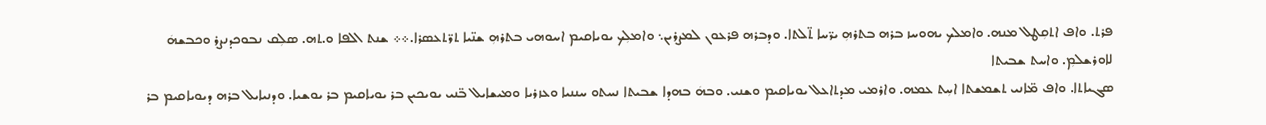ܦܪܬ. ܘܐܦ ܐܬܩܼܛܠ ܡܢܗ. ܘܐܡܠܟ ܝܗܘܚܙ ܒܪܗ ܒܬܪܗܼ ܝܪ̈ܚܐ ܬ̈ܠܬܐ. ܘܕܒܪܗ ܦܪܥܘܢ ܠܡܨܪܝܢ܆ ܘܐܡܠܼܟ ܝܘܝܐܩܝܡ ܐܚܘܗܝ ܒܬܪܗܼ ܫܢ̈ܝܐ ܬܪ̈ܬܥܣܪܐ.܀܀ ܫܢܬ ܐܠܦܐ ܘ.ܬܗ. ܣܠܼܩ ܢܒܘܟܕܢܨܪ ܘܟܒܫܗܿ ܠܐܘܪܫܠܡܼ. ܘܐܚܬ ܫܒܝܬܐ
ܣܓܝܐܬܐ. ܘܐܦ ܡ̈ܐܢܝ ܬܫܡܫܬܐ ܐܚܼܬ ܥܡܗ. ܘܐܪܡܝ ܡܕܬܐܥܠ ܝܘܝܐܩܝܡ ܘܫܢܝ. ܘܒܗܿ ܒܗܕܐ ܫܒܝܬܐ ܢܚܬܘ ܚܢܢܝܐ ܘܥܙܪܝܐ ܘܡܝܫܐܝܠ ܒ̈ܢܝ ܝܘܝܟܝܢ ܒܪ ܝܘܝܐܩܝܡ ܒܪ ܝܘܫܝܐ. ܘܕܢܝܐܝܠ ܒܪܗ ܕܝܘܝܐܩܝܡ ܒܪ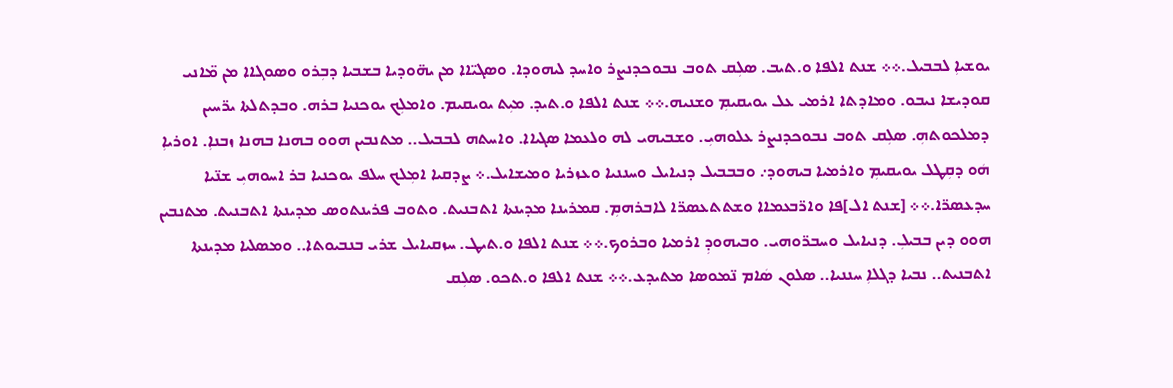ܝܘܫܝܐܼ ܠܒܒܝܠ.܀܀ ܫܢܬ ܐܠܦܐ ܘ.ܬܝܒ. ܣܠܼܩ ܬܘܒ ܢܒܘܟܕܢܨܪ ܘܐܚܕ ܠܝܗܘܕܐ. ܘܣܓܝ̈ܐܐ ܡܢ ܝܗ̈ܘܕܝܐ ܒܫܒܝܐ ܕܒܼܪܘ ܘܣܘܓܐܐ ܡܢ ܡ̈ܐܢܝ ܩܘܕܝܫܐ ܢܝܒܘ. ܘܡܐܕܬܐ ܐܪܡܝ ܥܠ ܝܘܝܩܝܡܼ ܘܫܢܝܗ.܀܀ ܫܢܬ ܐܠܦܐ ܘ.ܬܝܕ. ܡܝܼܬ ܝܘܝܩܝܡ. ܘܐܡܠܼܟ ܝܘܟܢܝܐ ܒܪܗ. ܘܒܕܬܠܬܐ ܝܪ̈ܚܝܢ ܕܡܠܟܘܬܗܼ. ܣܠܼܩ ܬܘܒ ܢܒܘܟܕܢܨܪ ܥܠܘܗܝܼ. ܘܫܒܝܗܝ ܠܗ ܘܠܥܡܐ ܣܓܝܐܐ. ܘܐܚܬܗ ܠܒܒܝܠ.. ܡܬܢܒܝܢ ܗܘܘ ܒܗܢܐ ܒܗܢܐ ܙܒܢܐܼ. ܐܘܪܝܐܼ ܗܿܘ ܕܩܼܛܠ ܝܘܝܩܝܡܼ ܘܐܪܡܝܐ ܒܝܗܘܕ܇ ܘܒܒܒܝܠ ܕܢܝܐܝܠ ܘܚܢܢܝܐ ܘܥܙܪܝܐ ܘܡܝܫܐܝܠ.܀ ܨܕܩܝܐ ܐܡܼܠܟ ܚܠܦ ܝܘܟܢܝܐ ܒܪ ܐܚܘܗܝܼ ܫܢ̈ܝܐ ܚܕܥܣܪ̈ܐ.܀܀ [ܫܢܬ ܐܠ]ܦܐ ܘܐܪ̈ܒܥܡܐܐ ܘܫܬܬܥܣܪ̈ܐ ܠܐܒܪܗܡܼ. ܩܡܪܝܢܐ ܡܕܝܢܬܐ ܐܬܒܢܝܬ. ܘܬܘܒ ܦܪܝܢܬܘܣ ܡܕܝܢܬܐ ܐܬܒܢܝܬ. ܡܬܢܒܝܢ ܗܘܘ ܕܝܢ ܒܒܝܠܼ. ܕܢܝܐܝܠ ܘܚܒܪ̈ܘܗܝ. ܘܒܝܗܘܕܼ ܐܪܡܝܐ ܘܒܪܘܟ.܀܀ ܫܢܬ ܐܠܦܐ ܘ.ܬܝܛ. ܚܙܩܝܐܝܠ ܫܪܝ ܒܢܒܝܘܬܐ.. ܘܡܣܠܝܐ ܡܕܝܢܬܐ ܐܬܒܢܝܬ.. ܢܒܝܐ ܕܓܠܐܼ ܚܢܢܝܐ.. ܣܠܘܢ ܣܿܐܡ ܢ̈ܡܘܣܐ ܡܬܝܕܥ.܀܀ ܫܢܬ ܐܠܦܐ ܘ.ܬܟܘ. ܣܠܼܩ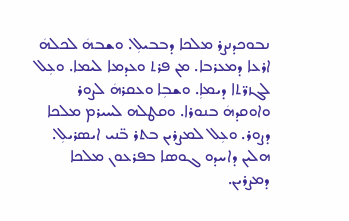ܢܒܘܟܕܢܨܪ ܡܠܟܐ ܕܒܒܝܠܼ. ܘܫܒܗܿ ܠܟܠܗܿ ܐܪܥܐ ܕܡܥܪܒܐ. ܡܢ ܦܪܬ ܘܥܕܡܐ ܠܝܡܐ. ܘܥܼܠ ܠܓܙܪ̈ܬܐ ܕܝܡܐܼ. ܘܫܒܼܐ ܘܥܩܪܗܿ ܠܨܘܪ ܘܐܘܩܕܗܿ ܒܢܘܪܐ. ܘܩܛܠܗ ܠܚܝܪܡ ܡܠܟܐ ܕܨܘܪ. ܘܥܼܠ ܠܡܨܪܝܢ ܒܬܪ ܒ̈ܢܝ ܐܝܣܪܝܠܼ. ܗܠܝܢ ܕܐܚܕܘ ܓܘܣܐ ܒܦܪܥܘܢ ܡܠܟܐ ܕܡܨܪܝܢ.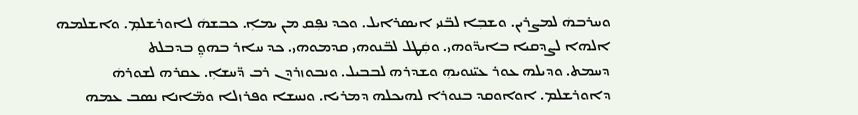ܘܚܪܒܗܿ ܠܡܨܪܝܢ. ܘܫܒܼܐ ܠܒ̈ܢܝ ܐܝܣܪܐܝܠ. ܘܟܕ ܢܦܼܩ ܡܢ ܝܡܐܼ. ܟܒܫܗܿ ܠܐܘܪܫܠܡܼ. ܘܐܫܠܡܗ ܐܠܗܐ ܠܨܕܩܝܐ ܒܐܝܕ̈ܘܗܝ. ܘܩܼܿܛܠ ܠܒ̈ܢܘܗܝ ܩܕܡܘܗܝ. ܟܕ ܚܐܪ ܒܗܘ̤ܼ ܒܕܒܠܬ
ܕܚܡܬ. ܘܕܝܠܗ ܥܘܪ ܥܝ̈ܢܘܝܗܼ ܘܫܕܪܗ ܠܒܒܝܠ. ܘܢܒܘܙܪܕܢ ܪܒ ܕ̈ܚܫܐܼ. ܥܩܪܗ ܠܫܘܪܗܿ ܕܐܘܪܫܠܡ. ܐܘܐܘܩܕ ܒܢܘܪܐ ܠܗܝܟܠܗ ܕܡܪܝܐ. ܘܢܚܫܐ ܘܦܪܙܠܐ ܘܡ̈ܐܢܐ ܢܣܒ ܥܡܗ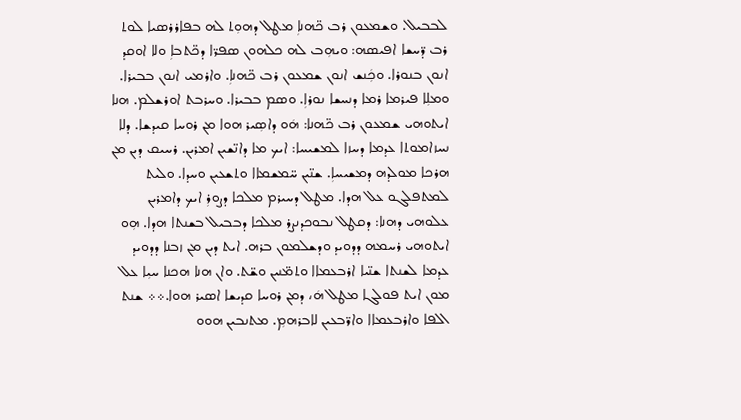ܠܒܒܝܠ. ܘܫܡܥܘܢ ܪܒ ܟ̈ܗܢܐܼ ܡܛܠ ܕܗܘܼܬ ܠܗ ܒܦܐܪܪܣܝܐ ܠܘܬ ܪܒ ܕ̈ܚܫܐ ܐܦܝܣܗ: ܘܝܗܼܒ ܠܗ ܟܠܗܘܢ ܣܦܪ̈ܐ ܕܟ̈ܬܒܐܼ ܘܠܐ ܐܘܩܕ ܐܢܘܢ ܒܢܘܪܐ. ܘܟܼܿܢܫ ܐܢܘܢ ܫܡܥܘܢ ܪܒ ܟ̈ܗܢܐܼ. ܘܐܪܡܝ ܐܢܘܢ ܒܒܝܪܐ. ܘܡܠܼܐ ܦܝܪܡܐ ܪܡܐ ܕܢܚܫܐ ܢܘܪܐܼ. ܘܣܡ ܒܒܝܪܐ. ܘܚܪܒܬ ܐܘܪܫܠܡ. ܗܢܐ ܐܝܬܘܗܝ ܫܡܥܘܢ ܪܒ ܟ̈ܗܢܐ: ܗܿܘ ܕܐܣܼܝܪ ܗܘܐ ܡܢ ܪܘܚܐ ܩܝܕܫܐ. ܕܠܐ ܢܚܙܐܡܘܬܐ ܥܕܡܐ ܕܚܙܐ ܠܡܫܝܚܐ: ܐܝܟ ܡܐ ܕܐܢ̈ܫܝܢ ܐܡܪܝܢ. ܪܚܝܩ ܕܝܢ ܡܢ ܗܪܟܐ ܡܘܠܕܗ ܕܡܫܝܚܐܼ. ܫܢ̈ܝܢ ܚ̈ܡܫܡܐܐ ܘܬܫܥܝܢ ܘܚܕܐ. ܘܠܝܬ ܠܡܬܦܠܓܘ ܥܠ ܗܕܐ. ܡܛܠ ܕܚܝܪܡ ܡܠܟܐ ܕܨܘܪܼ ܐܝܟ ܕܐܡܪܝܢ ܥܠܘܗܝ ܕܗܢܐ: ܕܩܛܠ ܢܒܘܟܕܢܨܪ ܡܠܟܐ ܕܒܒܝܠ ܒܫܢܬܐ ܗܕܐ. ܗܼܘ ܐܝܬܘܗܝ ܪܚܡܗ ܕܕܘܝܕ ܘܕܫܠܡܘܢ ܒܪܗ. ܐܝܬ ܕܝܢ ܡܢ ܙܒܢܐ ܕܕܘܝܕ ܥܕܡܐ ܠܫܢܬܐ ܫܢ̈ܝܐ ܐܪܒܥܡܐܐ ܘܬܡ̈ܢܝܢ ܘܫ̈ܬ. ܘܐܢ ܗܢܐ ܗܟܢܐ ܚܝܼܐ ܥܠ ܡܘܢ ܐܝܬ ܦܘܠܓܐ ܡܛܠ ܗܿ، ܕܡܢ ܪܘܚܐ ܩܕܝܫܐ ܐܣܝܪ ܗܘܐ.܀܀ ܫܢܬ ܐܠܦܐ ܘܐܪܒܥܡܐܐ ܘܐܪ̈ܒܥܝܢ ܠܐܒܪܗܡܼ. ܡܬܢܒܝܢ ܗܘܘ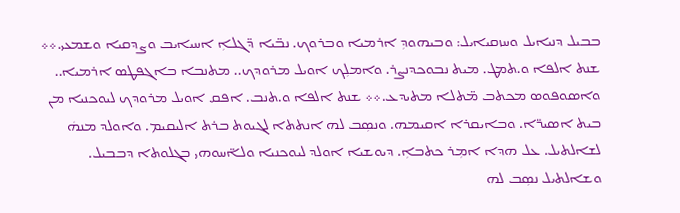ܒܒܝܠ ܕܢܝܐܝܠ ܘܚܙܩܝܐܝܠ: ܘܒܝܗܘܕܼ ܐܪܡܝܐ ܘܒܪܘܟ. ܢܒ̈ܝܐ ܕ̈ܓܠܐܼ ܐܚܝܐܝܒ ܘܨܕܩܝܐ ܘܫܡܥܝ.܀܀ ܫܢܬ ܐܠܦܐ ܘ.ܬܡܛ. ܡܝܬ ܢܒܘܟܕܢܨܪ. ܘܐܡܠܼܟ ܐܘܝܠ ܡܪܘܕܟ.. ܡܬܢܒܐ ܒܐܓܦܛܣ ܐܪܡܝܐ.. ܘܐܣܘܦܘܣ ܡܟܬܒ ܡ̈ܬܠܐ ܡܬܝܕܥ.܀܀ ܫܢܬ ܐܠܦܐ ܘ.ܬܢܒ. ܐܦܩ ܐܘܝܠ ܡܪܘܕܟ ܠܝܘܟܢܝܐ ܡܢ ܒܝܬ ܐܣܝܪ̈ܐ. ܘܒܐܝܩܪܐ ܐܩܝܡܗ. ܘܢܣܼܒ ܠܗ ܐܢܬܬܐ ܠܓܝܘܬ ܒܪܬ ܐܠܝܩܝܡ. ܘܐܘܠܕ ܡܢܗܿ ܠܫܐܠܬܝܠ. ܥܠ ܗܕܐ ܐܡܼܪ ܟܬܒܐܼ. ܕܝܘܫܝܐ ܐܘܠܕ ܠܝܘܟܢܝܐ ܘܠܐ̈ܚܘܗܝ ܒܓܠܘܬܐ ܕܒܒܝܠ. ܘܫܐܠܬܝܠ ܢܣܼܒ ܠܗ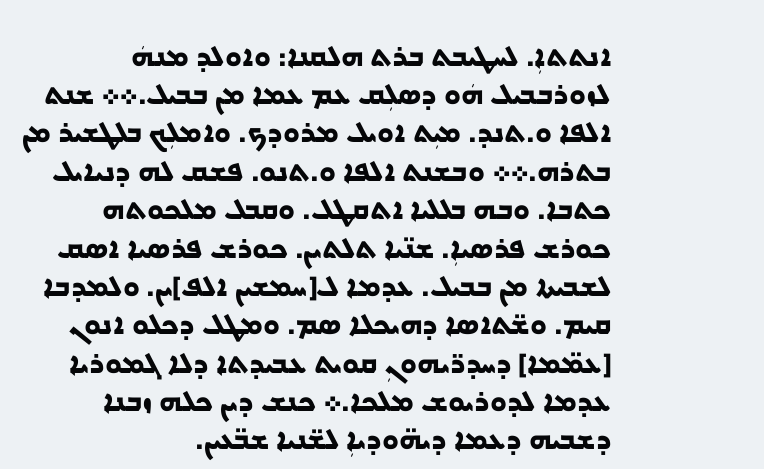ܐܢܬܬܐܼ. ܠܚܛܝܒܬ ܒܪܬ ܗܠܩܢܐ: ܘܐܘܠܕ ܡܢܗܿ ܠܙܘܪܒܒܝܠ ܗܿܘ ܕܣܠܼܩ ܥܡ ܥܡܐ ܡܢ ܒܒܝܠ.܀܀ ܫܢܬ ܐܠܦܐ ܘ.ܬܢܕ. ܡܝܼܬ ܐܘܝܠ ܡܪܘܕܟ. ܘܐܡܠܼܟ ܒܠܛܫܝܪ ܡܢ ܒܬܪܗ.܀܀ ܘܒܫܢܬ ܐܠܦܐ ܘ.ܬܢܘ. ܦܫܩ ܠܗ ܕܢܝܐܝܠ ܟܬܒܐ. ܘܒܗ ܒܠܠܝܐ ܐܬܩܛܠ. ܘܩܒܠ ܡܠܟܘܬܗ ܟܘܪܫ ܦܪܣܝܐܼ. ܫܢ̈ܝܐ ܬܠܬܝܢ. ܟܘܪܫ ܦܪܣܝܐ ܐܣܩ ܠܫܒܝܬܐ ܡܢ ܒܒܝܠ. ܥܕܡܐ ܠ[ܚܡܫܝܢ ܐܠܦ]ܝܢ. ܘܠܡܕܒܐ ܩܝܡ. ܘܫ̈ܬܐܣܐ ܕܗܝܟܠܐ ܣܡ. ܘܡܛܠ ܕܟܠܘ ܐܢܘܢ [ܥܡ̈ܡܐ] ܕܚܕܪ̈ܝܗܘܢܼ ܩܘܝܬ ܥܒܝܕܬܐ ܕܠܐ ܓܡܘܪܝܐ ܥܕܡܐ ܠܕܘܪܝܘܫ ܡܠܟܐ.܀ ܟܢܫ ܕܝܢ ܟܠܗ ܙܒܢܐ ܕܫܒܝܗ ܕܥܡܐ ܕܝܗ̈ܘܕܝܐܼ ܠܫ̈ܢܝܐ ܫܒ̈ܥܝܢ.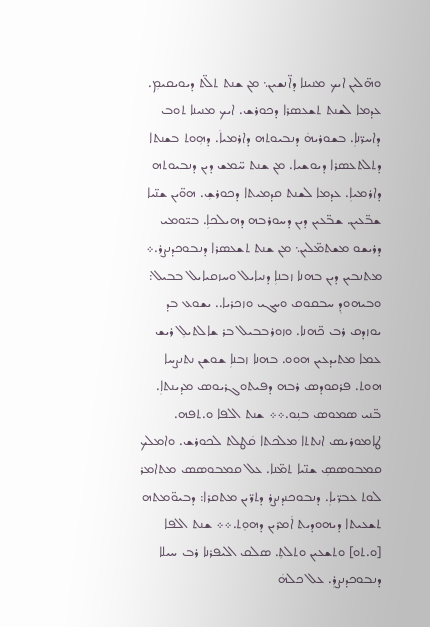ܘܗ̈ܠܝܢ ܐܝܟ ܡܢܝܢܐ ܕܐ̈ܢܫܝܢ܆ ܡܢ ܫܢܬ ܬܠ̈ܬ ܕܝܘܝܩܝܡܼ. ܥܕܡܐ ܠܫܢܬ ܬܫܥܣܪܐ ܕܟܘܪܫ. ܐܝܟ ܡܢܝܢܐ ܬܘܒ ܕܐܚܪ̈ܢܐܼ. ܒܫܘܪܝܗܿ ܕܢܒܝܘܬܗ ܕܐܪܡܝܐܿ. ܕܗܼܘܬ ܒܫܢܬܐ ܕܬܠܬܥܣܪܐ ܕܝܘܫܝܐ. ܡܢ ܫܢܬ ܚ̈ܡܫ ܕܝܢ ܕܢܒܝܘܬܗ ܕܐܪܡܝܐܼ. ܥܕܡܐ ܠܫܢܬ ܩܕܡܝܬܐ ܕܟܘܪܫܼ. ܗܘ̈ܝܢ ܫܢ̈ܝܐ ܫܒ̈ܥܝܢ. ܫܒ̈ܥܝܢ ܕܝܢ ܕܚܘܪܒܗ ܕܗܝܠܟܐܼ. ܒܝ̈ܘܡܝ ܕܪܝܫܘ ܡܫܬܡ̈ܠܝܢ܆ ܡܢ ܫܢܬ ܬܫܥܣܪܐ ܕܢܒܘܟܕܢܨܪ.܀ ܡܬܢܒܝܢ ܕܝܢ ܒܗܢܐ ܙܒܢܐܼ ܕܢܝܐܝܠ ܘܚܙܩܝܐܝܠ ܒܒܝܠ: ܘܒܝܗܘܕܼ ܚܒܩܘܩ ܘܚܓܝ ܘܙܟܪܝܐ.. ܝܫܘܥ ܒܕ ܝܘܙܕܩ ܪܒ ܟ̈ܗܢܐ. ܘܙܘܪܒܒܝܠ ܒܪ ܫܐܠܬܝܠܼ ܪܝܫ ܥܡܐ ܡܬܝܕܥܝܢ ܗܘܘ. ܒܗܢܐ ܙܒܢܐܼ ܫܘܫܢ ܢܬܢܨܚܐ ܗܘܬ. ܦܪܩܘܕܣ ܪܒܗ ܕܦܝܬܘܓܪܝܘܣ ܡܕܝܢܬܐܼ. ܒ̈ܢܝ ܣܡܘܣ ܒܢܼܘ.܀܀ ܫܢܬ ܐܠܦܐ ܘ.ܬܦܗ. ܛܐܡܘܪܝܣ ܐܢܬܬܐ ܡܠܟܬܐ ܩܿܛܠܬ ܠܟܘܪܫ. ܘܐܡܠܟ ܩܡܒܘܣܣܼ ܫܢ̈ܝܐ ܬܡ̈ܢܐ. ܥܠ ܩܡܒܘܣܣ ܡܬܐܡܪ ܠܘܬ ܥܒܪ̈ܝܐܼ. ܕܢܒܘܟܢܕܢܨܪ ܕܬܪ̈ܝܢ ܡܬܩܪܐ: ܕܒܝܘ̈ܡܬܗ ܬܫܥܝܬܐ ܕܝܗܘܕܝܬ ܐܿܡܪܝܢ ܕܗܘܼܬ.܀܀ ܫܢܬ ܐܠܦܐ [ܘ.ܬܘ] ܘܬܫܥܝܢ ܘܬܠܬܼ. ܣܠܩ ܐܠܝܦܪܢܐ ܪܒ ܚܝܠܐ ܕܢܒܘܟܕܢܨܪܼ. ܥܠ ܟܠܗܿ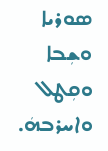ܣܘܪܝܐ
ܘܫܼܒܐ ܘܩܼܛܠ ܘܐܚܪܒܗܿ.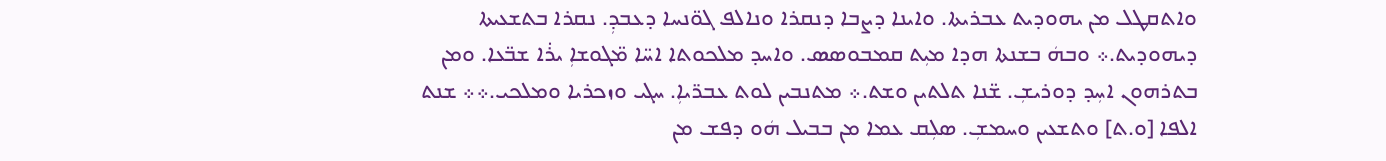ܘܐܬܩܛܠ ܡܢ ܝܗܘܕܝܬ ܥܒܪܝܬܐ. ܘܐܝܢܐ ܕܨܒܐ ܕܢܩܪܐ ܘܢܐܠܦ ܓܘ̈ܢܚܐ ܕܥܒܕܼ. ܢܩܪܐ ܒܬܫܥܝܬܐ ܕܝܗܘܕܝܬ.܀ ܘܒܗܿ ܒܫܢܬܐ ܗܕܐ ܡܝܼܬ ܩܡܒܘܣܣ. ܘܐܚܕ ܡܠܟܘܬܐ ܐܚ̈ܐ ܡ̈ܓܘܫܐܼ ܝܪ̇ܐ ܫܒ̈ܥܐ. ܘܡܢ ܒܬܪܗܘܢ ܐܚܼܕ ܕܘܪܝܫܼ. ܫ̈ܢܐ ܬܠܬܝܢ ܘܫܬ.܀ ܡܬܢܒܝܢ ܠܘܬ ܥܒܪ̈ܝܐܼ. ܚܓܝ ܘܙܟܪܝܐ ܘܡܠܟܝ.܀܀ ܫܢܬ ܐܠܦܐ [ܘ.ܬ] ܘܬܫܥܝܢ ܘܚܡܫܼ. ܣܠܼܩ ܥܡܐ ܡܢ ܒܒܝܠ ܗܿܘ ܕܦܫ ܡܢ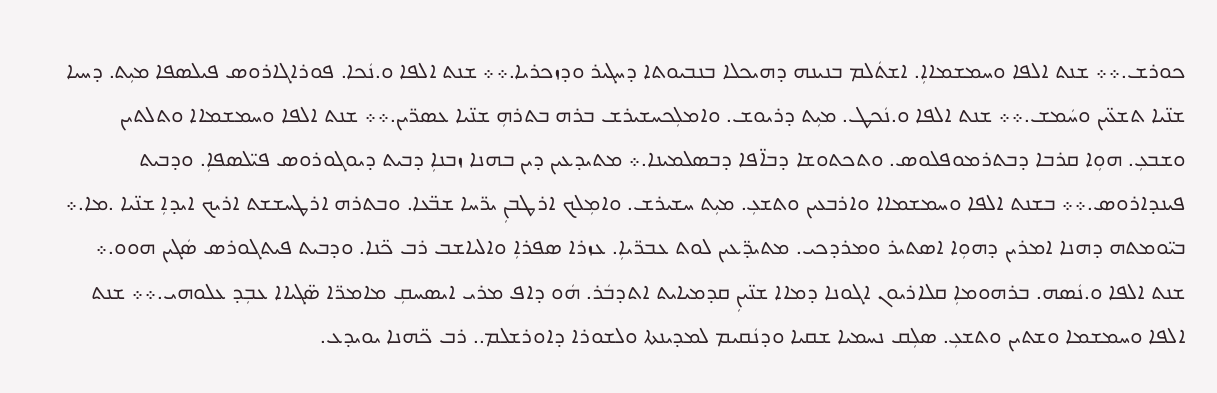ܟܘܪܫ.܀܀ ܫܢܬ ܐܠܦܐ ܘܚܡܫܡܐܐܼ. ܐܫܬܿܠܡ ܒܢܝܢܗ ܕܗܝܟܠܐ ܒܢܒܝܘܬܐ ܕܚܓܝܪ ܘܕܙܟܪܝܐ.܀܀ ܫܢܬ ܐܠܦܐ ܘ.ܢܿܟܐ. ܦܘܪܐܓܐܪܘܣ ܦܝܠܣܦܐ ܡܝܼܬ. ܕܚܝܐ ܫܢ̈ܝܐ ܬܫܥ̈ܝܢ ܘܚܿܡܫ.܀܀ ܫܢܬ ܐܠܦܐ ܘ.ܢܿܟܛ. ܡܝܼܬ ܕܪܝܘܫ. ܘܐܡܠܼܟܚܫܝܪܫ ܒܪܗ ܒܬܪܗܼ ܫܢ̈ܝܐ ܥܣܪ̈ܝܢ.܀܀ ܫܢܬ ܐܠܦܐ ܘܚܡܫܡܐܐ ܘܬܠܬܝܢ ܘܫܒܥܼ. ܗܘܼܐ ܩܪܒܐ ܕܒܬܪܡܘܦܠܘܣ. ܘܬܟܬܘܫܐ ܕܒܐ̈ܦܐ ܕܒܣܠܡܝܢܐ.܀ ܡܬܝܕܥܝܢ ܕܝܢ ܒܗܢܐ ܙܒܢܐܼ ܕܒܝܬ ܕܝܘܓܘܪܘܣ ܦܝ̈ܠܣܦܐܼ. ܘܕܒܝܬ ܦܝܢܕܐܪܘܣ.܀܀ ܒܫܢܬ ܐܠܦܐ ܘܚܡܫܡܐܐ ܘܐܪܒܥܝܢ ܘܬܫܥܼ. ܡܝܼܬ ܚܫܝܪܫ. ܘܐܡܼܠܟ ܐܪܛܒܢܼ ܝܪ̈ܚܐ ܫܒ̈ܥܐ. ܘܒܬܪܗ ܐܪܛܚܫܫܬ ܐܪܝܟ ܐܝܕܐܼ ܫܢ̈ܝܐ .ܡܐ.܀ ܒܝ̈ܘܡܬܗ ܕܗܢܐ ܐܡܪܝܢ ܕܗܘܼܐ ܐܣܬܝܪ ܘܡܪܕܟܝ. ܡܬܝܕ̈ܥܝܢ ܠܘܬ ܥܒܪ̈ܝܐܼ. ܥܙܪܐ ܣܦܪܐܼ ܘܐܠܝܐܫܒ ܪܒ ܟ̈ܢܐ. ܘܕܒܝܬ ܦܝܬܓܘܪܣ ܣܿܓܝܢ ܗܘܘ.܀ ܫܢܬ ܐܠܦܐ ܘ.ܢܿܣܗ. ܒܪܗܘܡܐܼ ܩܠܐܪܝܘܢ ܐܓܘܢܐ ܕܡܐܐ ܫܢ̈ܝܢܼ ܩܕܡܝܐܝܬ ܐܬܕܒܿܪ. ܗܿܘ ܕܐܦ ܡܪܝ ܐܝܣܚܩܼ ܡܐܡܪ̈ܐ ܣ̈ܓܝܐܐ ܥܒܼܕ ܥܠܘܗܝ.܀܀ ܫܢܬ ܐܠܦܐ ܘܚܡܫܡܐ ܘܫܬܝܢ ܘܬܫܥܼ. ܣܠܼܩ ܢܚܡܝܐ ܫܩܝܐ ܘܕܢܿܩܝܡ ܠܡܕܝܢܬܐ ܘܠܫܘܪܐ ܕܐܘܪܫܠܡ.. ܪܒ ܟ̈ܗܢܐ ܝܘܝܕܥ.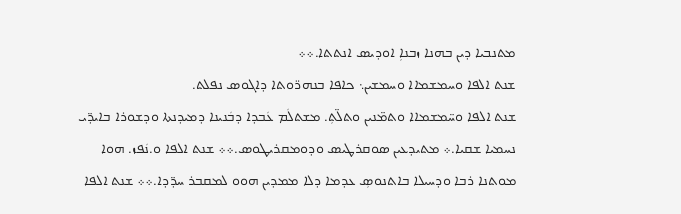ܡܬܢܒܝܐ ܕܝܢ ܒܗܢܐ ܙܒܢܐܼ ܐܘܕܝܣ ܐܢܬܬܐ.܀܀
ܫܢܬ ܐܠܦܐ ܘܚܡܫܡܐܐ ܘܚܡܫܝܢ܆ ܟܐܦܐ ܒܢܗܪ̈ܘܬܐ ܕܐܓܘܣ ܢܦܠܬ.
ܫܢܬ ܐܠܦܐ ܘܚ̈ܡܫܡܐܐ ܘܬܡ̈ܢܝܢ ܘܬܠ̈ܬܼ. ܡܫܬܠܿܡ ܥܿܒܕܐ ܕܒܿܢܝܢܐ ܕܡܝܕܢܬܐ ܘܕܫܘܪܐ ܒܐܝܕ̈ܝ ܢܚܡܝܐ ܫܩܝܐ.܀ ܡܬܝܕܥܝܢ ܣܘܩܪܛܝܣ ܘܕܘܡܩܪܝܛܘܣ.܀܀ ܫܢܬ ܐܠܦܐ ܘ.ܢܿܦܙ. ܗܘܐ ܡܘܬܢܐ ܪܒܐ ܘܕܚܝܠܐ ܒܐܬܢܘܣܼ ܥܕܡܐ ܕܠܐ ܡܡܕܝܢ ܗܘܘ ܠܡܩܒܪ ܚܕ̈ܕܐ.܀܀ ܫܢܬ ܐܠܦܐ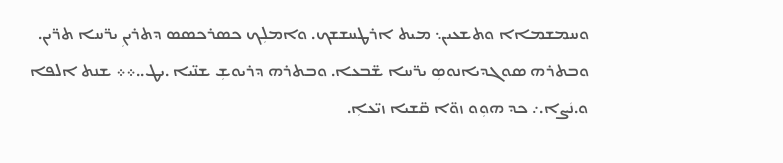ܘܚܡܫܡܐܐ ܘܬܫܥܝܢ܆ ܡܝܬ ܐܪܛܚܫܫܟ. ܘܐܡܠܼܟ ܟܣܪܟܣܣ ܕܬܪܝܢܼ ܝܪ̈ܚܐ ܬܪ̈ܝܢ. ܘܒܬܪܗ ܣܘܓܕܝܐܢܘܣܼ ܝܪ̈ܚܐ ܫ̈ܒܥܐ. ܘܒܬܪܗ ܕܪܝܘܫܼ ܫܢ̈ܝܐ .ܝܛ..܀܀ ܫܢܬ ܐܠܦܐ ܘ.ܢܿܨܐ.܇ ܟܕ ܗܘܼܘ ܙܘ̈ܐ ܩ̈ܫܝܐ ܙܝ̈ܥܐܼ.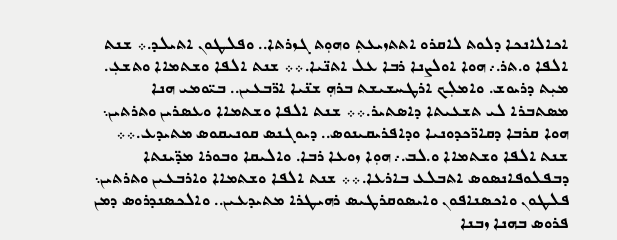ܐܟܐܠܐܢܟܐ ܕܠܘܬ ܠܐܩܪܘ ܐܬܬܙܝܥܬܼ ܘܗܘܼܬ ܓܙܪܬܐ.. ܘܦܠܛܘܢ ܐܬܝܠܕ.܀ ܫܢܬ ܐܠܦܐ ܘ.ܬܪ.܇ ܗܘܐ ܐܘܠܨܢܐ ܪܒܐ ܥܠ ܐܬܢ̈ܝܐ.܀܀ ܫܢܬ ܐܠܦܐ ܘܫܬܡܐܐ ܘܬܫܥܼ. ܡܝܼܬ ܕܪܝܘܫ. ܘܐܡܠܼܟ ܐܪܛܚܫܝܫܬ ܒܪܗܼ ܫܢ̈ܝܐ ܐܪ̈ܒܥܝܢ.. ܒܝ̈ܘܡܝ ܗܢܐ ܡܣܬܒܪܐ ܠܝ ܬܫܥܝܬܐ ܕܐܣܬܝܪ.܀܀ ܫܢܬ ܐܠܦܐ ܘܫܬܡܐܐ ܘܥܣܪܝܢ ܘܬܪܬܝܢ܆ ܗܘܐ ܩܪܒܐ ܕܩܐܪ̈ܟܕܘܢܝܐ ܘܕܐܦܪܝܩܝܢܘܣ.. ܕܝܘܓܢܣ ܩܘܢܝܩܘܣ ܡܬܝܕܥ.܀܀ ܫܢܬ ܐܠܦܐ ܘܫܬܡܐܐ ܘ.ܠܒ.܇ ܗܘܼܐ ܙܘܥܐ ܪܒܐ. ܘܐܠܝܩܐ ܘܒܘܪܐ ܡܕ̈ܝܢܬܐ ܕܒܦܠܘܦܐܢܣܘܣ ܐܬܒܠܥ ܒܐܪܥܐ.܀܀ ܫܢܬ ܐܠܦܐ ܘܫܬܡܐܐ ܘܐܪܒܥܝܢ ܘܬܪܬܝܢ܆ ܦܠܛܘܢ ܘܐܟܣܢܐܦܘܢ ܘܐܝܣܘܩܪܛܝܣ ܪܗܝܛܪܐ ܡܬܝܕܥܝܢ.. ܘܐܠܟܣܢܕܪܘܣ ܕܡܢ ܦܪܘܣ ܒܗܢܐ ܙܒܢܐ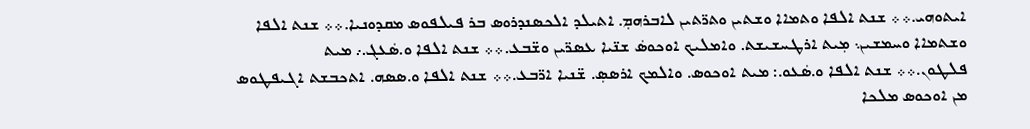ܐܝܬܘܗܝ.܀܀ ܫܢܬ ܐܠܦܐ ܘܬܡܐܐ ܘܫܬܝܢ ܘܬܪ̈ܬܝܢ ܠܐܒܪܗܡܼ. ܐܬܝܠܕ ܐܠܟܣܢܕܪܘܣ ܒܪ ܦܝܠܦܘܣ ܡܩܕܘܢܝܐ.܀܀ ܫܢܬ ܐܠܦܐ ܘܫܬܡܐܐ ܘܚܡܫܝܢ܆ ܡܼܝܬ ܐܪܛܚܫܝܫܬ. ܘܐܡܠܝܟ ܐܘܟܘܣܿ ܫܢ̈ܝܐ ܥܣܪ̈ܝܢ ܘܫ̈ܒܥ.܀܀ ܫܢܬ ܐܠܦܐ ܘ.ܣܿܥܓ.܇ ܡܝܬ
ܦܠܛܘܢ.܀܀ ܫܢܬ ܐܠܦܐ ܘ.ܣܿܥܘ.: ܡܝܬ ܐܘܟܘܣ. ܘܐܠܡܟ ܐܪܣܣܼ. ܫ̈ܢܝܐ ܐܪ̈ܒܥ.܀܀ ܫܢܬ ܐܠܦܐ ܘ.ܣܣܗ. ܐܬܟܒܫܬ ܐܓܝܦܛܘܣ ܡܢ ܐܘܟܘܣ ܡܠܟܐ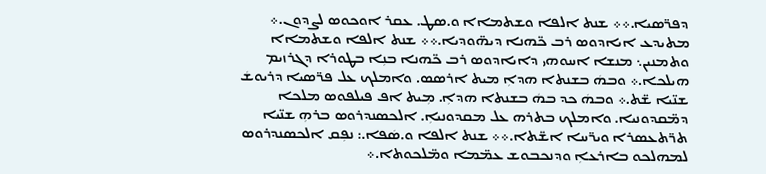ܕܦܪ̈ܣܝܐ.܀܀ ܫܢܬ ܐܠܦܐ ܘܫܬܡܐܐ ܘ.ܣܛ. ܥܩܪ ܐܘܟܘܣ ܠܨܕܘܢ.܀ ܡܬܝܕܥ ܐܝܐܕܘܣ ܪܒ ܟ̈ܗܢܐ ܕܝܗ̈ܘܕܝܐ.܀܀ ܫܢܬ ܐܠܦܐ ܘܫܬܡܐܐ ܘܬܡܢܝܢ܆ ܡܢܫܐ ܐܚܘܗܝ ܕܐܝܐܕܘܣ ܪܒ ܟ̈ܗܢܐ ܒܢܼܐ ܒܛܘܪܐ ܕܓܪܙܝܡ ܗܝܠܟܐ.܀ ܘܒܗܿ ܒܫܢܬܐ ܗܕܐܼ ܡܝܬ ܐܪܣܣ. ܘܐܡܠܟ ܥܠ ܦܪ̈ܣܝܐ ܕܪܝܘܫܿ ܫܢ̈ܝܐ ܫ̈ܬ.܀ ܘܒܗܿ ܟܕ ܒܗܿ ܒܫܢܬܐ ܗܕܐܼ. ܡܼܝܬ ܐܦ ܦܝܠܦܘܣ ܡܠܟܐ ܕܡ̈ܩܕܘܢܝܐ. ܘܐܡܠܟ ܒܬܪܗ ܥܠ ܡܩܕܘܢܝܐܼ. ܐܠܟܣܢܕܪܘܣ ܒܪܗܼ ܫܢ̈ܝܐ ܬܪ̈ܬܥܣܪܐ ܘܝܪ̈ܚܐ ܐܫ̈ܬܐ.܀܀ ܫܢܬ ܐܠܦܐ ܘ.ܣܿܦܐ.: ܢܦܼܩ ܐܠܟܣܢܕܪܘܣ ܠܡܗܠܟܘ ܒܐܪܥܐܼ ܘܕܢܟܒܘܫ ܥܡ̈ܡܐ ܘܡ̈ܠܟܘܬܐ.܀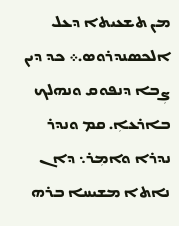ܡܢ ܬܫܥܝܬܐ ܕܥܠ ܐܠܟܣܢܕܪܘܣ.܀ ܟܕ ܕܝܢ ܨܼܒܐ ܕܢܦܘܩ ܘܢܗܠܟ ܒܐܪܥܐܼ. ܩܡ ܘܢܕܪ ܢܕܪܐ ܘܐܡܼܪ܆ ܕܐܢ ܢܐܬܐ ܡܫܝܚܐ ܒܪܗ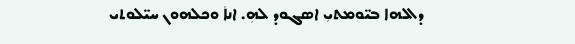ܕܐܠܗܐ ܒܝ̈ܘܡܬܝܼ ܐܣܓܘܕ ܠܗܼ. ܐܢܐܿ ܘܟܠܗܘܢ ܚܝ̈ܠܘܬܝ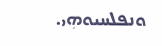ܘܢܦܠܚܝܘܗܼܝ.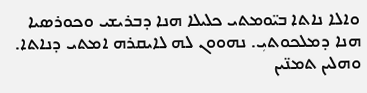ܘܐܠܐ ܢܐܬܐ ܒܝ̈ܘܡܬܝ ܟܠܝܠܐ ܗܢܐ ܕܒܪܝܫܝ ܘܟܘܪܣܝܐ ܗܢܐ ܕܡܠܟܘܬܝܼ. ܢܗܘܘܢ ܠܗ ܠܐܝܩܪܗ ܐܡܬܝ ܕܢܐܬܐ. ܘܗܠܝܢ ܬܡܢ̈ܝܢ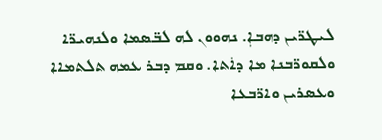ܠܝܛܪ̈ܝܢ ܕܗܒܐܼ. ܢܗܘܘܢ ܠܗ ܠܒ̈ܣܡܐ ܘܠܢܗܝܪ̈ܐ ܘܠܩܘܪ̈ܒܢܐ ܡܐ ܕܐܿܬܐ. ܘܩܡ ܕܒܪ ܥܡܗ ܬܠܬܡܐܐ ܘܥܣܪܝܢ ܘܐܪ̈ܒܥܐ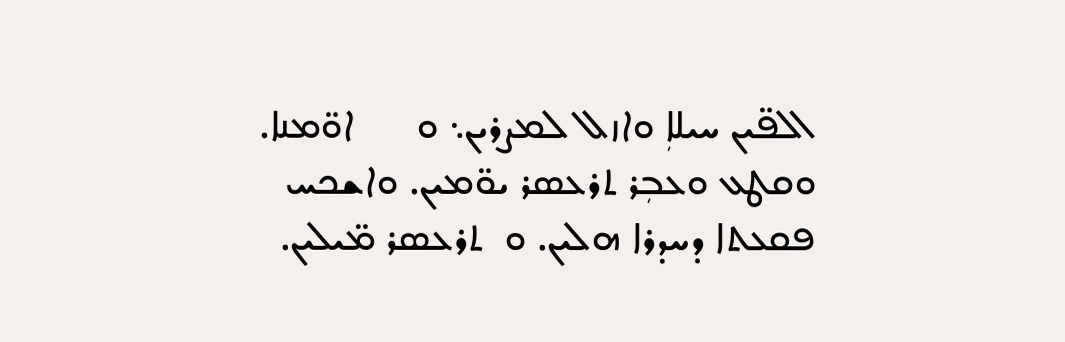ܐܠܦ̈ܝܢ ܚܝܠܐܼ ܘܐܙܠ ܠܡܨܪܝܢ܆ ܘ      ܐܘ̈ܡܢܐ. ܘܩܛܥ ܘܥܒܼܪ ܬܪܥܣܪ ܝܘ̈ܡܝܢ. ܘܐܫܟܚ ܦܩܥܬܐ ܕܚܕܪܐ ܗܠܝܢ. ܘ  ܬܪܥܣܪ ܡ̈ܝܠܝܢ.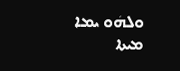ܘܠܗܿܘ ܝܡܐ ܡܝܬܐ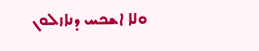ܘܠܐ ܐܫܟܚ ܕܢܐܙܠܘܢ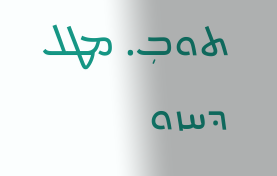ܬܘܒܼ. ܡܛܠ ܕܚܙܘ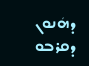ܕܗܿܢܘܢ ܕܩܪܒܘ